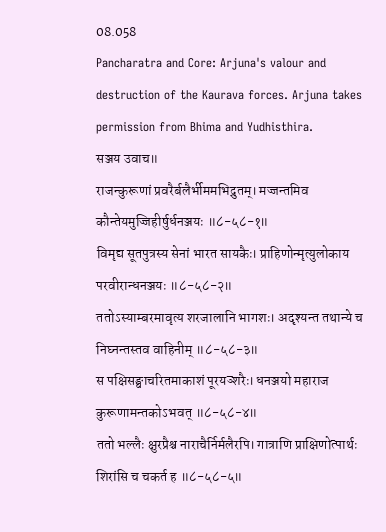08.058
Pancharatra and Core: Arjuna's valour and destruction of the Kaurava forces. Arjuna takes permission from Bhima and Yudhisthira.
सञ्जय उवाच॥
राजन्कुरूणां प्रवरैर्बलैर्भीममभिद्रुतम्। मज्जन्तमिव कौन्तेयमुज्जिहीर्षुर्धनञ्जयः ॥८-५८-१॥
विमृद्य सूतपुत्रस्य सेनां भारत सायकैः। प्राहिणोन्मृत्युलोकाय परवीरान्धनञ्जयः ॥८-५८-२॥
ततोऽस्याम्बरमावृत्य शरजालानि भागशः। अदृश्यन्त तथान्ये च निघ्नन्तस्तव वाहिनीम् ॥८-५८-३॥
स पक्षिसङ्घाचरितमाकाशं पूरयञ्शरैः। धनञ्जयो महाराज कुरूणामन्तकोऽभवत् ॥८-५८-४॥
ततो भल्लैः क्षुरप्रैश्च नाराचैर्निर्मलैरपि। गात्राणि प्राक्षिणोत्पार्थः शिरांसि च चकर्त ह ॥८-५८-५॥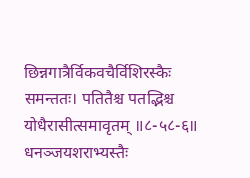छिन्नगात्रैर्विकवचैर्विशिरस्कैः समन्ततः। पतितैश्च पतद्भिश्च योधैरासीत्समावृतम् ॥८-५८-६॥
धनञ्जयशराभ्यस्तैः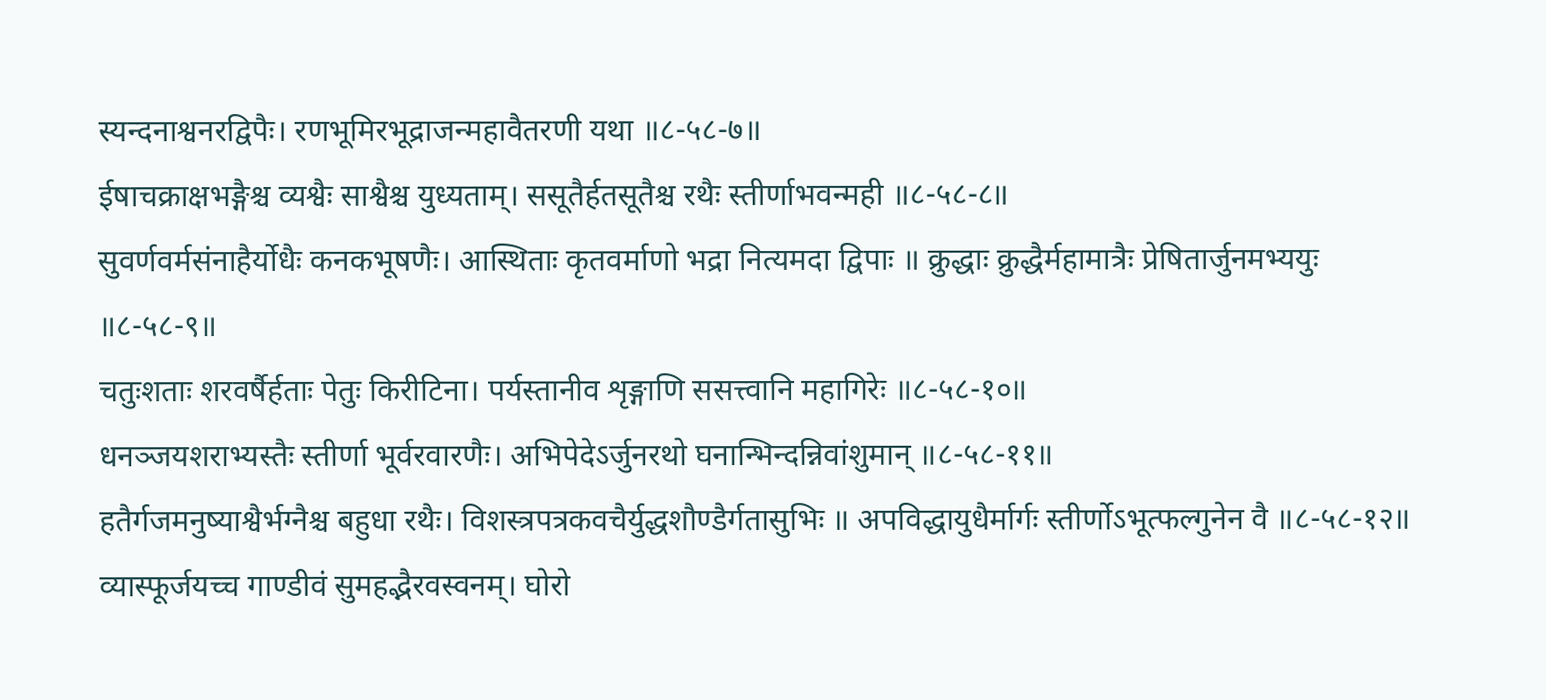स्यन्दनाश्वनरद्विपैः। रणभूमिरभूद्राजन्महावैतरणी यथा ॥८-५८-७॥
ईषाचक्राक्षभङ्गैश्च व्यश्वैः साश्वैश्च युध्यताम्। ससूतैर्हतसूतैश्च रथैः स्तीर्णाभवन्मही ॥८-५८-८॥
सुवर्णवर्मसंनाहैर्योधैः कनकभूषणैः। आस्थिताः कृतवर्माणो भद्रा नित्यमदा द्विपाः ॥ क्रुद्धाः क्रुद्धैर्महामात्रैः प्रेषितार्जुनमभ्ययुः ॥८-५८-९॥
चतुःशताः शरवर्षैर्हताः पेतुः किरीटिना। पर्यस्तानीव शृङ्गाणि ससत्त्वानि महागिरेः ॥८-५८-१०॥
धनञ्जयशराभ्यस्तैः स्तीर्णा भूर्वरवारणैः। अभिपेदेऽर्जुनरथो घनान्भिन्दन्निवांशुमान् ॥८-५८-११॥
हतैर्गजमनुष्याश्वैर्भग्नैश्च बहुधा रथैः। विशस्त्रपत्रकवचैर्युद्धशौण्डैर्गतासुभिः ॥ अपविद्धायुधैर्मार्गः स्तीर्णोऽभूत्फल्गुनेन वै ॥८-५८-१२॥
व्यास्फूर्जयच्च गाण्डीवं सुमहद्भैरवस्वनम्। घोरो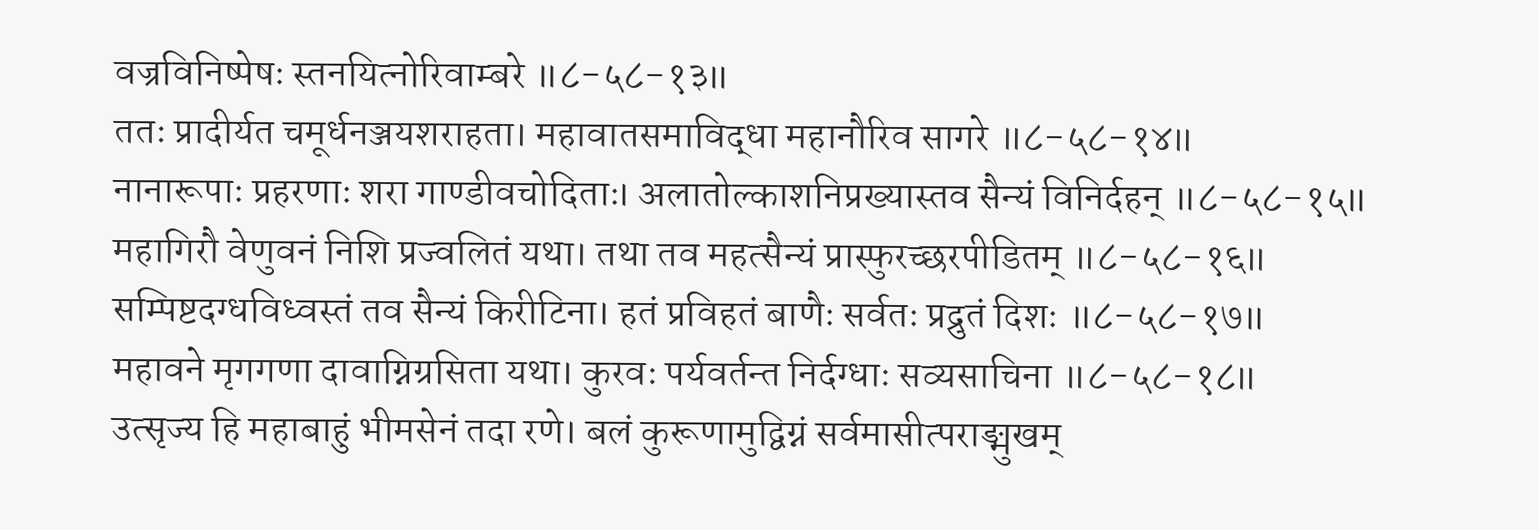वज्रविनिष्पेषः स्तनयित्नोरिवाम्बरे ॥८-५८-१३॥
ततः प्रादीर्यत चमूर्धनञ्जयशराहता। महावातसमाविद्धा महानौरिव सागरे ॥८-५८-१४॥
नानारूपाः प्रहरणाः शरा गाण्डीवचोदिताः। अलातोल्काशनिप्रख्यास्तव सैन्यं विनिर्दहन् ॥८-५८-१५॥
महागिरौ वेणुवनं निशि प्रज्वलितं यथा। तथा तव महत्सैन्यं प्रास्फुरच्छरपीडितम् ॥८-५८-१६॥
सम्पिष्टदग्धविध्वस्तं तव सैन्यं किरीटिना। हतं प्रविहतं बाणैः सर्वतः प्रद्रुतं दिशः ॥८-५८-१७॥
महावने मृगगणा दावाग्निग्रसिता यथा। कुरवः पर्यवर्तन्त निर्दग्धाः सव्यसाचिना ॥८-५८-१८॥
उत्सृज्य हि महाबाहुं भीमसेनं तदा रणे। बलं कुरूणामुद्विग्नं सर्वमासीत्पराङ्मुखम्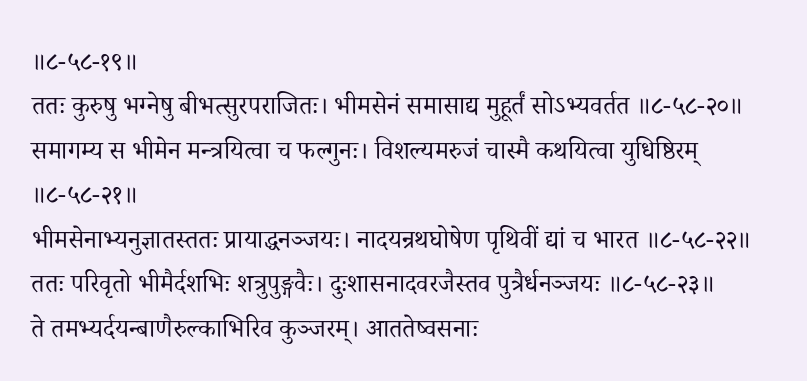॥८-५८-१९॥
ततः कुरुषु भग्नेषु बीभत्सुरपराजितः। भीमसेनं समासाद्य मुहूर्तं सोऽभ्यवर्तत ॥८-५८-२०॥
समागम्य स भीमेन मन्त्रयित्वा च फल्गुनः। विशल्यमरुजं चास्मै कथयित्वा युधिष्ठिरम् ॥८-५८-२१॥
भीमसेनाभ्यनुज्ञातस्ततः प्रायाद्धनञ्जयः। नादयन्रथघोषेण पृथिवीं द्यां च भारत ॥८-५८-२२॥
ततः परिवृतो भीमैर्दशभिः शत्रुपुङ्गवैः। दुःशासनादवरजैस्तव पुत्रैर्धनञ्जयः ॥८-५८-२३॥
ते तमभ्यर्दयन्बाणैरुल्काभिरिव कुञ्जरम्। आततेष्वसनाः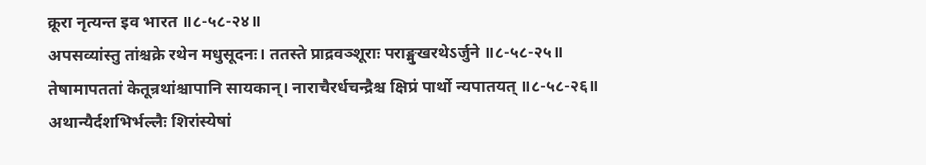क्रूरा नृत्यन्त इव भारत ॥८-५८-२४॥
अपसव्यांस्तु तांश्चक्रे रथेन मधुसूदनः। ततस्ते प्राद्रवञ्शूराः पराङ्मुखरथेऽर्जुने ॥८-५८-२५॥
तेषामापततां केतून्रथांश्चापानि सायकान्। नाराचैरर्धचन्द्रैश्च क्षिप्रं पार्थो न्यपातयत् ॥८-५८-२६॥
अथान्यैर्दशभिर्भल्लैः शिरांस्येषां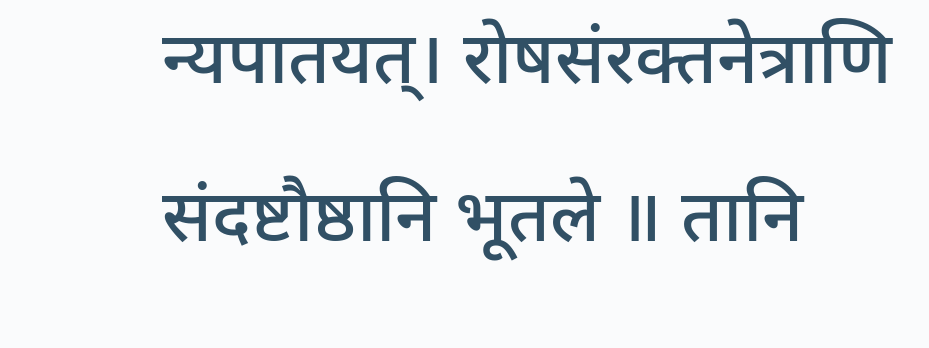न्यपातयत्। रोषसंरक्तनेत्राणि संदष्टौष्ठानि भूतले ॥ तानि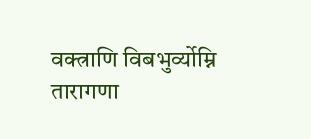वक्त्राणि विबभुर्व्योम्नि तारागणा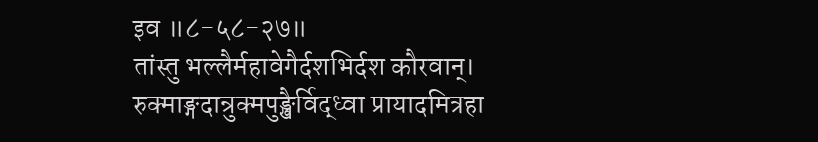इव ॥८-५८-२७॥
तांस्तु भल्लैर्महावेगैर्दशभिर्दश कौरवान्। रुक्माङ्गदान्रुक्मपुङ्खैर्विद्ध्वा प्रायादमित्रहा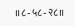॥८-५८-२८॥